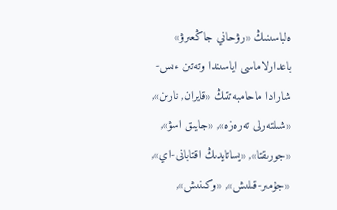ەلباسىنىڭ «رۋحاني جاڭعىرۋ» باعدارلاماسى اياسىندا وتەتىن ءىس-شارادا ماحامبەتتىڭ «قايران, نارىن», «شىلتەرلى تەرەزە», «جايىق اسۋ», «جورىقتا», «يساتايدىڭ اقتابانى-اي», «جۇمىر-قىلىش», «وكىنىش»,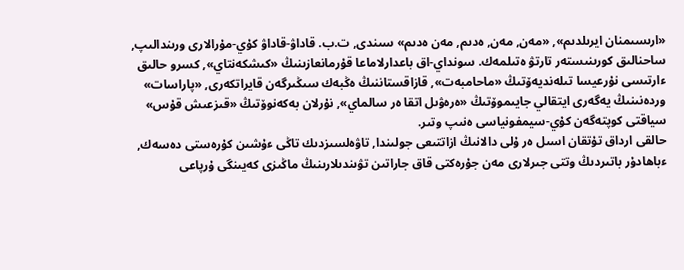«ارىسىمنان ايرىلدىم», «مەن, مەن, ەدىم, مەن ەدىم» سىندى, ت.ب. قاداۋ-قاداۋ كۇي-مۇرالارى ورىندالىپ, ساحنالىق كورىنىستەر تارتۋ ەتىلمەك. سونداي-اق باعدارلاماعا قۇرمانعازىنىڭ «كىشكەنتاي», كسرو حالىق ءارتىسى نۇرعيسا تىلەنديەۆتىڭ «ماحامبەت», قازاقستاننىڭ ەڭبەك سىڭىرگەن قايراتكەرى, «پاراسات» وردەنىنىڭ يەگەرى ايتقالي جايىموۆتىڭ «ەرەۋىل اتقا ەر سالماي», نۇرلان بەكەنوۆتىڭ «قىزعىش قۇس» سياقتى كوپتەگەن كۇي-سيمفونياسى ەنىپ وتىر.
حالقى ارداق تۇتقان اسىل ەر ۇلى دالانىڭ ازاتتىعى جولىندا, تاۋەلسىزدىك تاڭى ءۇشىن كۇرەستى دەسەك, ءباھادۇر باتىردىڭ وتتى جىرلارى مەن جۇرەكتى قاق جاراتىن تۋىندىلارىنىڭ ماڭىزى كەيىنگى ۇرپاعى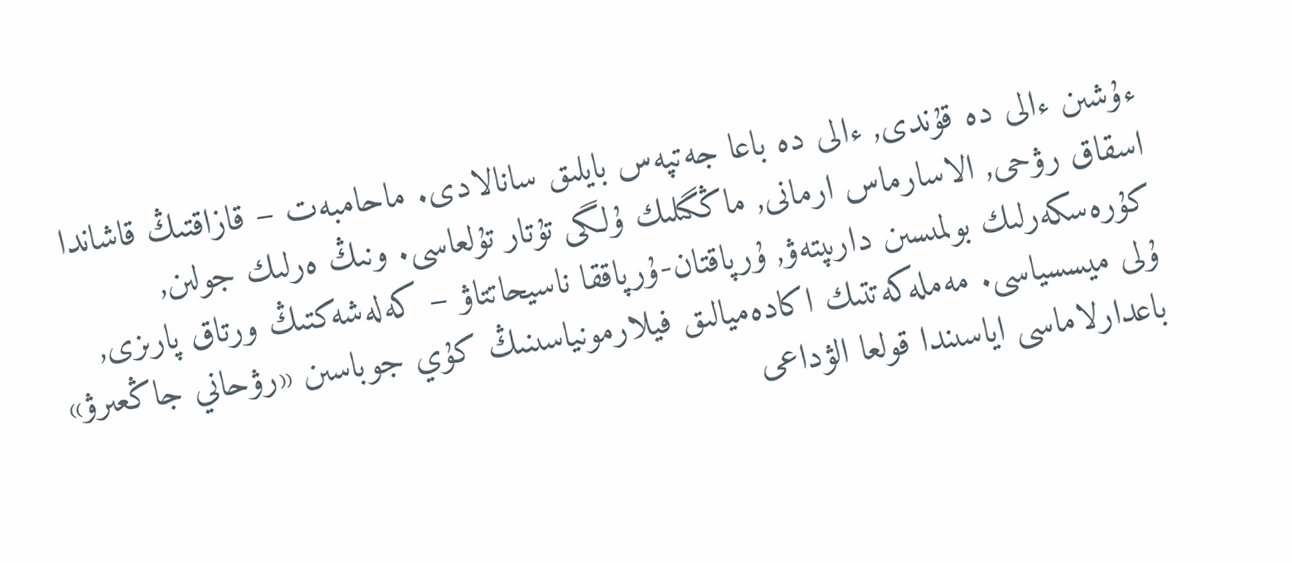ءۇشىن ءالى دە قۇندى, ءالى دە باعا جەتپەس بايلىق سانالادى. ماحامبەت – قازاقتىڭ قاشاندا اسقاق رۋحى, الاسارماس ارمانى, ماڭگىلىك ۇلگى تۇتار تۇلعاسى. ونىڭ ەرلىك جولىن, كۇرەسكەرلىك بولمىسىن دارىپتەۋ, ۇرپاقتان-ۇرپاققا ناسيحاتتاۋ – كەلەشەكتىڭ ورتاق پارىزى, ۇلى ميسسياسى. مەملەكەتتىك اكادەميالىق فيلارمونياسىنىڭ كۇي جوباسىن «رۋحاني جاڭعىرۋ» باعدارلاماسى اياسىندا قولعا الۋداعى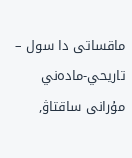ماقساتى دا سول – تاريحي-مادەني مۇرانى ساقتاۋ,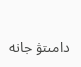دامىتۋ جانە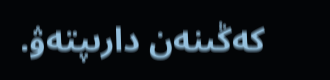كەڭىنەن دارىپتەۋ.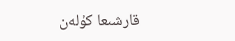قارشىعا كۇلەن